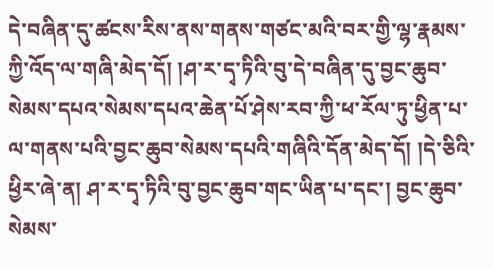དེ་བཞིན་དུ་ཚངས་རིས་ནས་གནས་གཙང་མའི་བར་གྱི་ལྷ་རྣམས་ཀྱི་འོད་ལ་གཞི་མེད་དོ། །ཤ་ར་དྭ་ཏིའི་བུ་དེ་བཞིན་དུ་བྱང་ཆུབ་སེམས་དཔའ་སེམས་དཔའ་ཆེན་པོ་ཤེས་རབ་ཀྱི་ཕ་རོལ་ཏུ་ཕྱིན་པ་ལ་གནས་པའི་བྱང་ཆུབ་སེམས་དཔའི་གཞིའི་དོན་མེད་དོ། །དེ་ཅིའི་ཕྱིར་ཞེ་ན། ཤ་ར་དྭ་ཏིའི་བུ་བྱང་ཆུབ་གང་ཡིན་པ་དང་། བྱང་ཆུབ་སེམས་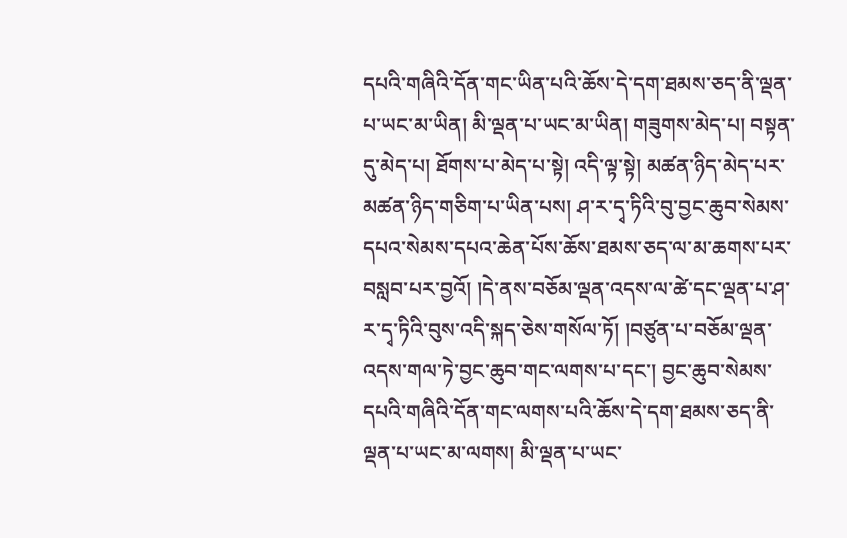དཔའི་གཞིའི་དོན་གང་ཡིན་པའི་ཆོས་དེ་དག་ཐམས་ཅད་ནི་ལྡན་པ་ཡང་མ་ཡིན། མི་ལྡན་པ་ཡང་མ་ཡིན། གཟུགས་མེད་པ། བསྟན་དུ་མེད་པ། ཐོགས་པ་མེད་པ་སྟེ། འདི་ལྟ་སྟེ། མཚན་ཉིད་མེད་པར་མཚན་ཉིད་གཅིག་པ་ཡིན་པས། ཤ་ར་དྭ་ཏིའི་བུ་བྱང་ཆུབ་སེམས་དཔའ་སེམས་དཔའ་ཆེན་པོས་ཆོས་ཐམས་ཅད་ལ་མ་ཆགས་པར་བསླབ་པར་བྱའོ། །དེ་ནས་བཅོམ་ལྡན་འདས་ལ་ཚེ་དང་ལྡན་པ་ཤ་ར་དྭ་ཏིའི་བུས་འདི་སྐད་ཅེས་གསོལ་ཏོ། །བཙུན་པ་བཅོམ་ལྡན་འདས་གལ་ཏེ་བྱང་ཆུབ་གང་ལགས་པ་དང་། བྱང་ཆུབ་སེམས་དཔའི་གཞིའི་དོན་གང་ལགས་པའི་ཆོས་དེ་དག་ཐམས་ཅད་ནི་ལྡན་པ་ཡང་མ་ལགས། མི་ལྡན་པ་ཡང་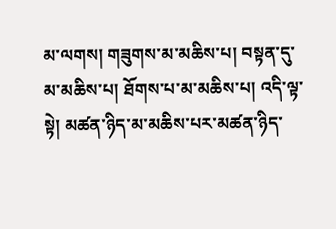མ་ལགས། གཟུགས་མ་མཆིས་པ། བསྟན་དུ་མ་མཆིས་པ། ཐོགས་པ་མ་མཆིས་པ། འདི་ལྟ་སྟེ། མཚན་ཉིད་མ་མཆིས་པར་མཚན་ཉིད་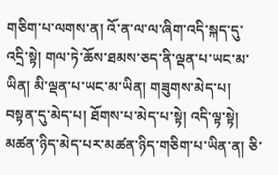གཅིག་པ་ལགས་ན། འོ་ན་ལ་ལ་ཞིག་འདི་སྐད་དུ་འདྲི་སྟེ། གལ་ཏེ་ཆོས་ཐམས་ཅད་ནི་ལྡན་པ་ཡང་མ་ཡིན། མི་ལྡན་པ་ཡང་མ་ཡིན། གཟུགས་མེད་པ། བསྟན་དུ་མེད་པ། ཐོགས་པ་མེད་པ་སྟེ། འདི་ལྟ་སྟེ། མཚན་ཉིད་མེད་པར་མཚན་ཉིད་གཅིག་པ་ཡིན་ན། ཅི་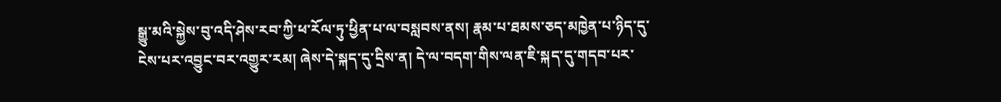སྒྱུ་མའི་སྐྱེས་བུ་འདི་ཤེས་རབ་ཀྱི་ཕ་རོལ་ཏུ་ཕྱིན་པ་ལ་བསླབས་ནས། རྣམ་པ་ཐམས་ཅད་མཁྱེན་པ་ཉིད་དུ་ངེས་པར་འབྱུང་བར་འགྱུར་རམ། ཞེས་དེ་སྐད་དུ་དྲིས་ན། དེ་ལ་བདག་གིས་ལན་ཇི་སྐད་དུ་གདབ་པར་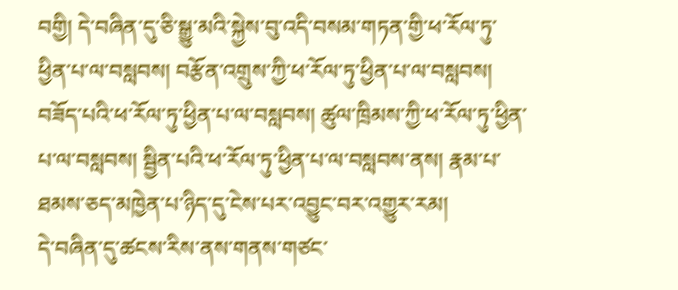བགྱི། དེ་བཞིན་དུ་ཅི་སྒྱུ་མའི་སྐྱེས་བུ་འདི་བསམ་གཏན་གྱི་ཕ་རོལ་ཏུ་ཕྱིན་པ་ལ་བསླབས། བརྩོན་འགྲུས་ཀྱི་ཕ་རོལ་ཏུ་ཕྱིན་པ་ལ་བསླབས། བཟོད་པའི་ཕ་རོལ་ཏུ་ཕྱིན་པ་ལ་བསླབས། ཚུལ་ཁྲིམས་ཀྱི་ཕ་རོལ་ཏུ་ཕྱིན་པ་ལ་བསླབས། སྦྱིན་པའི་ཕ་རོལ་ཏུ་ཕྱིན་པ་ལ་བསླབས་ནས། རྣམ་པ་ཐམས་ཅད་མཁྱེན་པ་ཉིད་དུ་ངེས་པར་འབྱུང་བར་འགྱུར་རམ།
དེ་བཞིན་དུ་ཚངས་རིས་ནས་གནས་གཙང་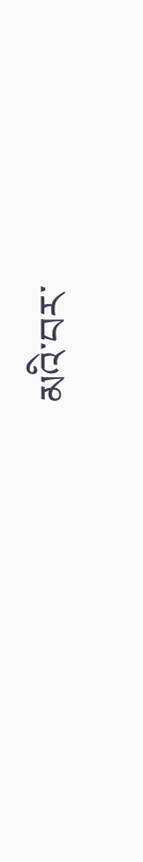མའི་བར་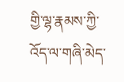གྱི་ལྷ་རྣམས་ཀྱི་འོད་ལ་གཞི་མེད་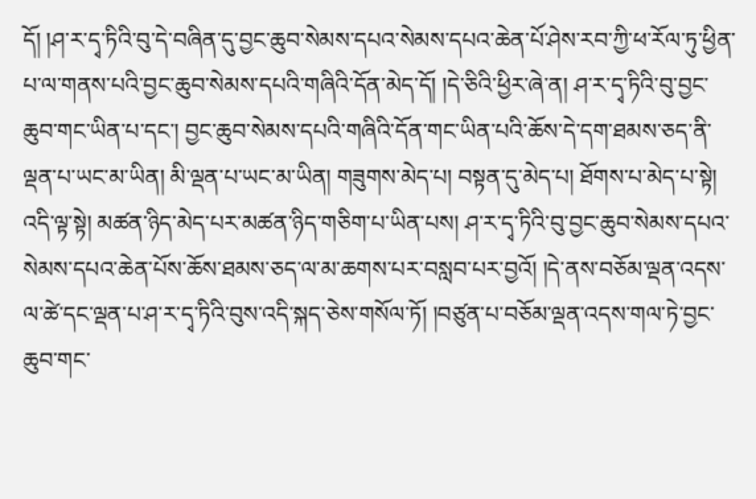དོ། །ཤ་ར་དྭ་ཏིའི་བུ་དེ་བཞིན་དུ་བྱང་ཆུབ་སེམས་དཔའ་སེམས་དཔའ་ཆེན་པོ་ཤེས་རབ་ཀྱི་ཕ་རོལ་ཏུ་ཕྱིན་པ་ལ་གནས་པའི་བྱང་ཆུབ་སེམས་དཔའི་གཞིའི་དོན་མེད་དོ། །དེ་ཅིའི་ཕྱིར་ཞེ་ན། ཤ་ར་དྭ་ཏིའི་བུ་བྱང་ཆུབ་གང་ཡིན་པ་དང་། བྱང་ཆུབ་སེམས་དཔའི་གཞིའི་དོན་གང་ཡིན་པའི་ཆོས་དེ་དག་ཐམས་ཅད་ནི་ལྡན་པ་ཡང་མ་ཡིན། མི་ལྡན་པ་ཡང་མ་ཡིན། གཟུགས་མེད་པ། བསྟན་དུ་མེད་པ། ཐོགས་པ་མེད་པ་སྟེ། འདི་ལྟ་སྟེ། མཚན་ཉིད་མེད་པར་མཚན་ཉིད་གཅིག་པ་ཡིན་པས། ཤ་ར་དྭ་ཏིའི་བུ་བྱང་ཆུབ་སེམས་དཔའ་སེམས་དཔའ་ཆེན་པོས་ཆོས་ཐམས་ཅད་ལ་མ་ཆགས་པར་བསླབ་པར་བྱའོ། །དེ་ནས་བཅོམ་ལྡན་འདས་ལ་ཚེ་དང་ལྡན་པ་ཤ་ར་དྭ་ཏིའི་བུས་འདི་སྐད་ཅེས་གསོལ་ཏོ། །བཙུན་པ་བཅོམ་ལྡན་འདས་གལ་ཏེ་བྱང་ཆུབ་གང་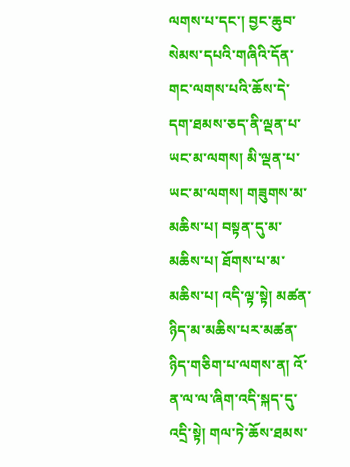ལགས་པ་དང་། བྱང་ཆུབ་སེམས་དཔའི་གཞིའི་དོན་གང་ལགས་པའི་ཆོས་དེ་དག་ཐམས་ཅད་ནི་ལྡན་པ་ཡང་མ་ལགས། མི་ལྡན་པ་ཡང་མ་ལགས། གཟུགས་མ་མཆིས་པ། བསྟན་དུ་མ་མཆིས་པ། ཐོགས་པ་མ་མཆིས་པ། འདི་ལྟ་སྟེ། མཚན་ཉིད་མ་མཆིས་པར་མཚན་ཉིད་གཅིག་པ་ལགས་ན། འོ་ན་ལ་ལ་ཞིག་འདི་སྐད་དུ་འདྲི་སྟེ། གལ་ཏེ་ཆོས་ཐམས་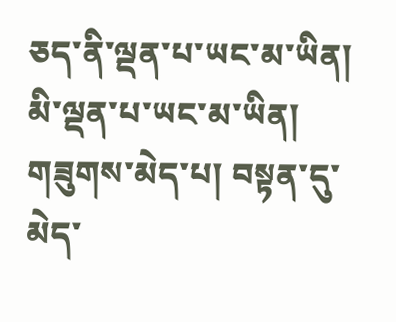ཅད་ནི་ལྡན་པ་ཡང་མ་ཡིན། མི་ལྡན་པ་ཡང་མ་ཡིན། གཟུགས་མེད་པ། བསྟན་དུ་མེད་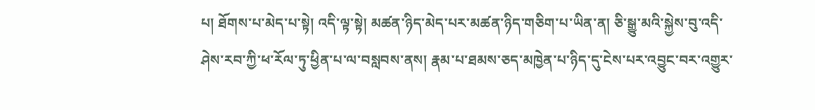པ། ཐོགས་པ་མེད་པ་སྟེ། འདི་ལྟ་སྟེ། མཚན་ཉིད་མེད་པར་མཚན་ཉིད་གཅིག་པ་ཡིན་ན། ཅི་སྒྱུ་མའི་སྐྱེས་བུ་འདི་ཤེས་རབ་ཀྱི་ཕ་རོལ་ཏུ་ཕྱིན་པ་ལ་བསླབས་ནས། རྣམ་པ་ཐམས་ཅད་མཁྱེན་པ་ཉིད་དུ་ངེས་པར་འབྱུང་བར་འགྱུར་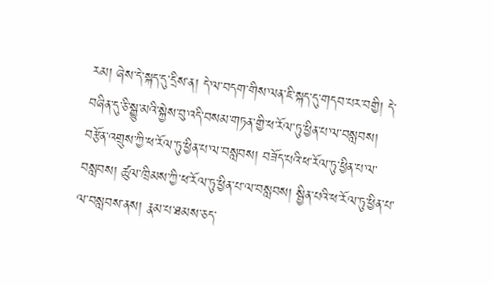རམ། ཞེས་དེ་སྐད་དུ་དྲིས་ན། དེ་ལ་བདག་གིས་ལན་ཇི་སྐད་དུ་གདབ་པར་བགྱི། དེ་བཞིན་དུ་ཅི་སྒྱུ་མའི་སྐྱེས་བུ་འདི་བསམ་གཏན་གྱི་ཕ་རོལ་ཏུ་ཕྱིན་པ་ལ་བསླབས། བརྩོན་འགྲུས་ཀྱི་ཕ་རོལ་ཏུ་ཕྱིན་པ་ལ་བསླབས། བཟོད་པའི་ཕ་རོལ་ཏུ་ཕྱིན་པ་ལ་བསླབས། ཚུལ་ཁྲིམས་ཀྱི་ཕ་རོལ་ཏུ་ཕྱིན་པ་ལ་བསླབས། སྦྱིན་པའི་ཕ་རོལ་ཏུ་ཕྱིན་པ་ལ་བསླབས་ནས། རྣམ་པ་ཐམས་ཅད་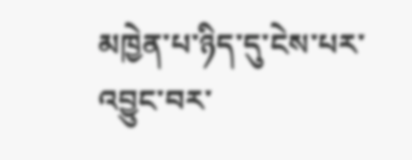མཁྱེན་པ་ཉིད་དུ་ངེས་པར་འབྱུང་བར་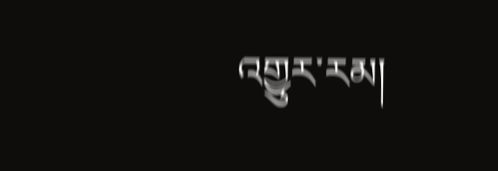འགྱུར་རམ།